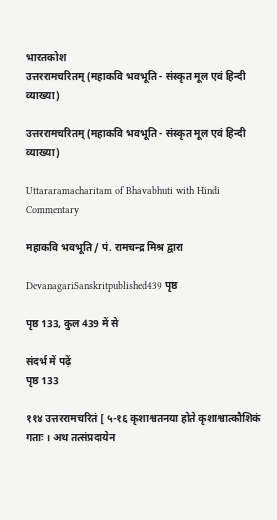भारतकोश
उत्तररामचरितम् (महाकवि भवभूति - संस्कृत मूल एवं हिन्दी व्याख्या)

उत्तररामचरितम् (महाकवि भवभूति - संस्कृत मूल एवं हिन्दी व्याख्या)

Uttararamacharitam of Bhavabhuti with Hindi Commentary

महाकवि भवभूति / पं. रामचन्द्र मिश्र द्वारा

DevanagariSanskritpublished439 पृष्ठ

पृष्ठ 133, कुल 439 में से

संदर्भ में पढ़ें
पृष्ठ 133

११४ उत्तररामचरितं [ ५-१६ कृशाश्वतनया होते कृशाश्वात्कौशिकं गताः । अथ तत्संप्रदायेन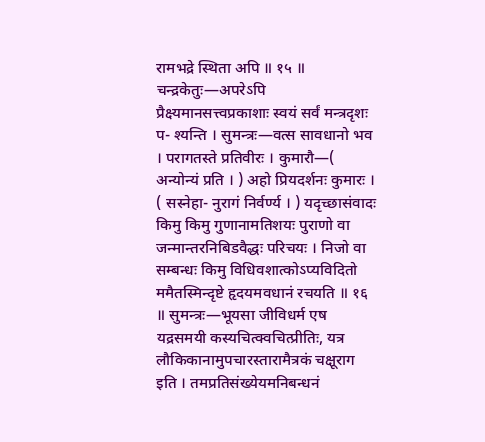रामभद्रे स्थिता अपि ॥ १५ ॥ चन्द्रकेतुः—अपरेऽपि प्रैक्ष्यमानसत्त्वप्रकाशाः स्वयं सर्वं मन्त्रदृशः प- श्यन्ति । सुमन्त्रः—वत्स सावधानो भव । परागतस्ते प्रतिवीरः । कुमारौ—( अन्योन्यं प्रति । ) अहो प्रियदर्शनः कुमारः । ( सस्नेहा- नुरागं निर्वर्ण्य । ) यदृच्छासंवादः किमु किमु गुणानामतिशयः पुराणो वा जन्मान्तरनिबिडवैद्धः परिचयः । निजो वा सम्बन्धः किमु विधिवशात्कोऽप्यविदितो ममैतस्मिन्दृष्टे हृदयमवधानं रचयति ॥ १६ ॥ सुमन्त्रः—भूयसा जीविधर्म एष यद्रसमयी कस्यचित्क्वचित्प्रीतिः, यत्र लौकिकानामुपचारस्तारामैत्रकं चक्षूराग इति । तमप्रतिसंख्येयमनिबन्धनं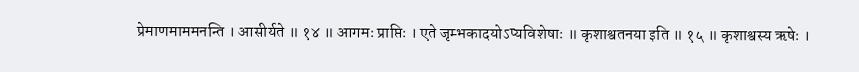प्रेमाणमाममनन्ति । आसीर्यते ॥ १४ ॥ आगमः प्राप्तिः । एते जृम्भकादयोऽप्यविशेषाः ॥ कृशाश्वतनया इति ॥ १५ ॥ कृशाश्वस्य ऋषेः ।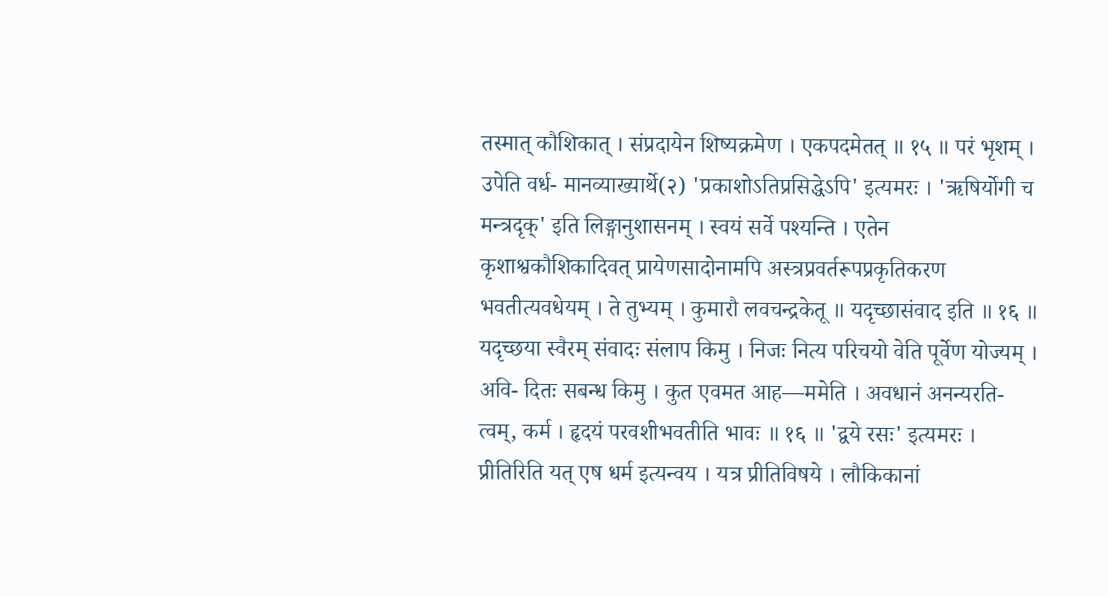तस्मात् कौशिकात् । संप्रदायेन शिष्यक्रमेण । एकपदमेतत् ॥ १५ ॥ परं भृशम् । उपेति वर्ध- मानव्याख्यार्थे(२) 'प्रकाशोऽतिप्रसिद्धेऽपि' इत्यमरः । 'ऋषिर्योगी च मन्त्रदृक्' इति लिङ्गानुशासनम् । स्वयं सर्वे पश्यन्ति । एतेन कृशाश्वकौशिकादिवत् प्रायेणसादोनामपि अस्त्रप्रवर्तरूपप्रकृतिकरण भवतीत्यवधेयम् । ते तुभ्यम् । कुमारौ लवचन्द्रकेतू ॥ यदृच्छासंवाद इति ॥ १६ ॥ यदृच्छया स्वैरम् संवादः संलाप किमु । निजः नित्य परिचयो वेति पूर्वेण योज्यम् । अवि- दितः सबन्ध किमु । कुत एवमत आह—ममेति । अवधानं अनन्यरति- त्वम्, कर्म । हृदयं परवशीभवतीति भावः ॥ १६ ॥ 'द्वये रसः' इत्यमरः । प्रीतिरिति यत् एष धर्म इत्यन्वय । यत्र प्रीतिविषये । लौकिकानां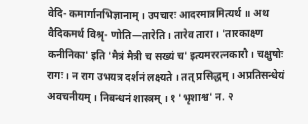वेदि- कमार्गानभिज्ञानाम् । उपचारः आदरमात्रमित्यर्थ ॥ अथ वैदिकमर्थ विश्रृ- णोति—तारेति । तारेव तारा । 'तारकाक्ष्ण कनीनिका' इति 'मैत्रं मैत्री च सख्यं च' इत्यमररत्नकारौ । चक्षुषोः रागः । न राग उभयत्र दर्शनं लक्ष्यते । तत् प्रसिद्धम् । अप्रतिसन्धेयं अवचनीयम् । निबन्धनं शास्त्रम् । १ 'भृशाश्व' न. २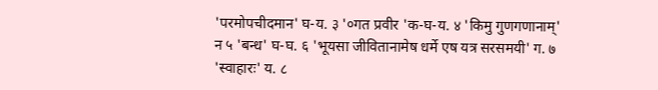'परमोपचीदमान' घ-य. ३ '०गत प्रवीर 'क-घ-य. ४ 'किमु गुणगणानाम्' न ५ 'बन्ध' घ-घ. ६ 'भूयसा जीवितानामेष धर्मे एष यत्र सरसमयी' ग. ७ 'स्वाहारः' य. ८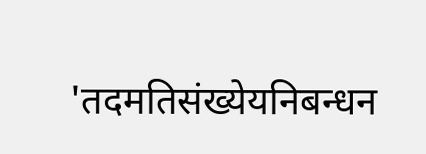'तदमतिसंख्येयनिबन्धन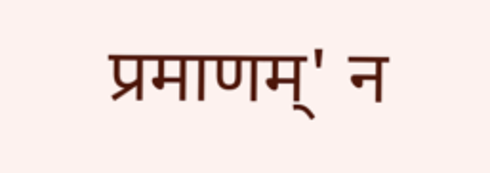प्रमाणम्' न